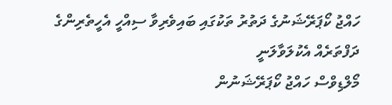ހައްޖު ކޯޕަރޭޝަނުގެ ދަތުރު ތަކުގައި ބައިވެރިވާ ސިއްހީ އެހީތެރިންގެ ދަފްތަރެއް އެކުލަވާލަނީ
މޯލްޑިވްސް ހައްޖު ކޯޕަރޭޝަނުން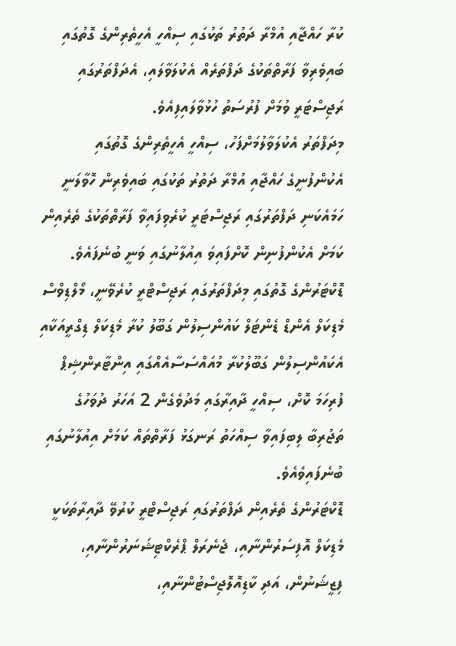ކުރާ ހައްޖާއި އުމްރާ ދަތުރު ތަކުގައި ސިއްހީ އެހީތެރިންގެ ގޮތުގައި ބައިވެރިވާ ފަރާތްތަކުގެ ދަފްތަރެއް އެކުލަވާލައި، އެދަފްތަރުގައި ރަޖިސްޓަރީ ވުމަށް ފުރުސަތު ހުޅުވާލައިފިއެވެ.
މިދަފްތަރު އެކުލަވާލުމަށްފަހު، ސިއްހީ އެހީތެރިންގެ ގޮތުގައި އެކުންފުނީގެ ހައްޖާއި އުމްރާ ދަތުރު ތަކުގައި ބައިވެރިން ހޮވާލަނީ ހަމައެކަނި ދަފްތަރުގައި ރަޖިސްޓަރީ ކުރެވިފައިވާ ފަރާތްތަކުގެ ތެރެއިން ކަމަށް އެކުންފުނިން ކޮށްފައިވަ އިއުލާނުގައި ވަނީ ބުނެފައެވެ.
ޑޮކްޓަރުންގެ ގޮތުގައި މިދަފްތަރުގައި ރަޖިސްޓްރީ ކުރެވޭނީ، މޯލްޑިވްސް މެޑިކަލް އެންޑް ޑެންޓަލް ކައުންސިލުން ގަބޫލު ކުރާ މެޑިކަލް ޑިގްރީއަކާއި އެކައުންސިލުން ގަބޫލުކުރާ މުއައްސަސާއެއްގައި އިންޓާރންޝިޕް ފުރިހަމަ ކޮށް، ސިއްހީ ދާއިރާގައި މަދުވެގެން 2 އަހަރު ދުވަހުގެ ތަޖުރިބާ ލިބިފައިވާ ސިއްހަތު ރަނގަޅު ފަރާތްތައް ކަމަށް އިއުލާނުގައި ބުނެފައިވެއެވެ.
ޑޮކްޓަރުންގެ ތެރެއިން ދަފްތަރުގައި ރަޖިސްޓްރީ ކުރުވޭ ދާއިރާތަކަކީ މެޑިކަލް އޮފިސަރުންނާއި، ޖެނެރަލް ޕްރެކްޓިޝަނަރުންނާއި، ފިޒީޝަނުން، އަދި ކާޑިއޮލޮޖިސްޓުންނާއި،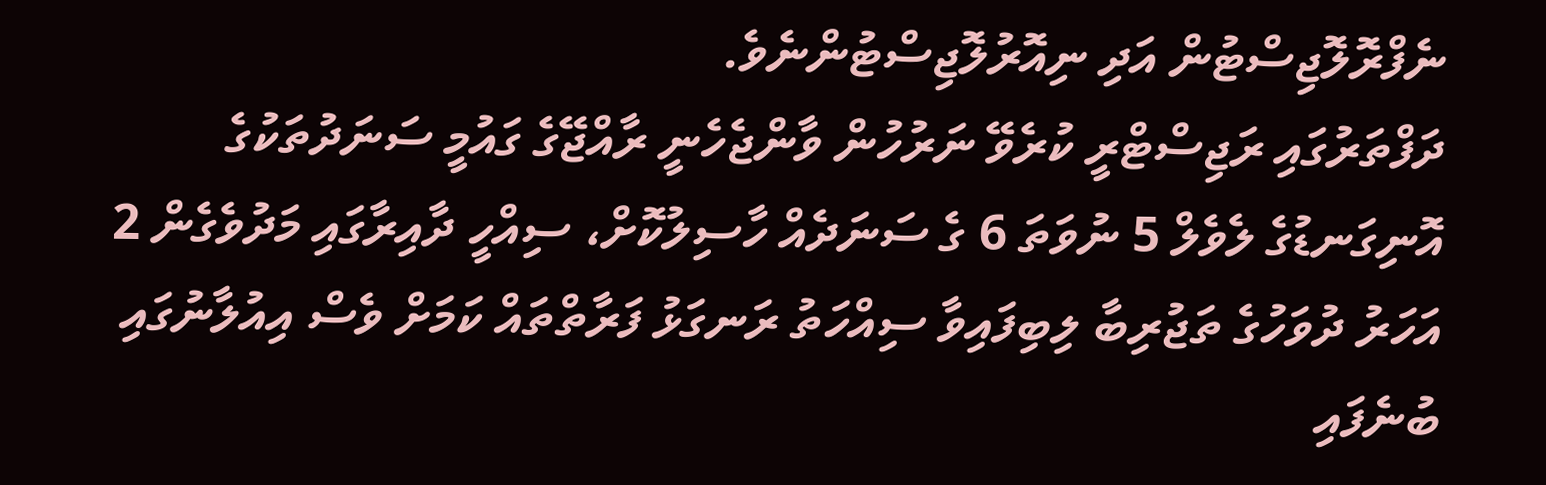ނެފްރޮލޮޖިސްޓުން އަދި ނިއޮރުލޮޖިސްޓުންނެވެ.
ދަފްތަރުގައި ރަޖިސްޓްރީ ކުރެވޭ ނަރުހުން ވާންޖެހެނީ ރާއްޖޭގެ ގައުމީ ސަނަދުތަކުގެ އޮނިގަނޑުގެ ލެވެލް 5 ނުވަތަ 6 ގެ ސަނަދެއް ހާސިލުކޮށް، ސިއްހީ ދާއިރާގައި މަދުވެގެން 2 އަހަރު ދުވަހުގެ ތަޖުރިބާ ލިބިފައިވާ ސިއްހަތު ރަނގަޅު ފަރާތްތައް ކަމަށް ވެސް އިއުލާނުގައި ބުނެފައި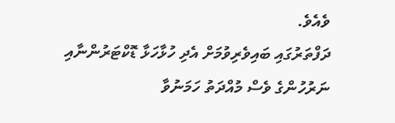ވެއެވެ.
ދަފްތަރުގައި ބައިވެރިވުމަށް އެދި ހުޅާހަޅާ ޑޮކްޓަރުންނާއި ނަރުހުންގެ ވެސް މުއްދަތު ހަމަނުވާ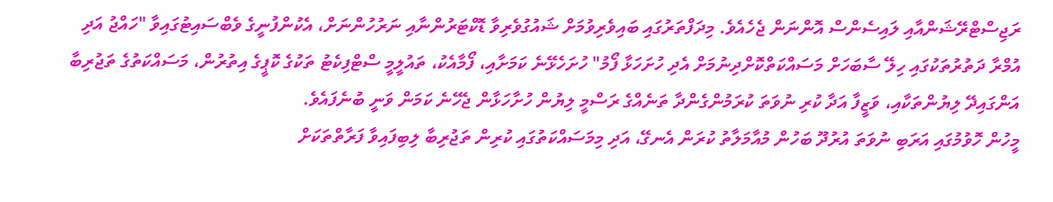ރަޖިސްޓްރޭޝަންއާއި ލައިސެންސް އޮންނަން ޖެހެއެވެ. މިދަފްތަރުގައި ބައިވެރިވުމަށް ޝައުގުވެރިވާ ޑޮކްޓަރުންނާއި ނަރުހުންނަށް، އެކުންފުނީގެ ވެބްސައިޓުގައިވާ "ހައްޖު އަދި އުމްރާ ދަތުރުތަކުގައި ހިލޭ ސާބަހަށް މަސައްކަތްކޮށްދިނުމަށް އެދި ހުށަހަޅާ ފޯމު" ހުށަހެޅޭނެ ކަމަށާއި، ފޯމާއެކު، ތައުލީމީ ސްޓްފިކެޓު ތަކުގެ ކޮޕީގެ އިތުރުން، މަސައްކަތުގެ ތަޖުރިބާ އަންގައިދޭ ލިޔުންތަކާއި، ވަޒީފާ އަދާ ކުރި ނުވަތަ ކުރަމުންގެންދާ ތަނެއްގެ ރަސްމީ ލިޔުން ހުށާހަޅާން ޖެހޭނެ ކަމަން ވަނީ ބުނެފައެވެ.
މީހުން ހޮވުމުގައި އަރަބި ނުވަތަ އުރުދޫ ބަހުން މުއާމަލާތު ކުރަން އެނގޭ، އަދި މިމަސައްކަތުގައި ކުރިން ތަޖުރިބާ ލިބިފައިވާ ފަރާތްތަކަށް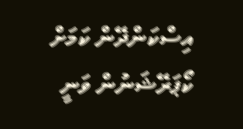އިސްކަންދޭން ކަމަށް ކޯޕަރޭޝަނުން ވަނީ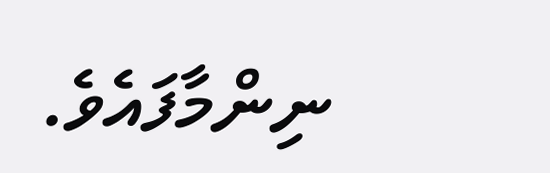ނިންމާފައެވެ.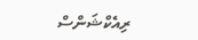ރިއެކްޝަންސް